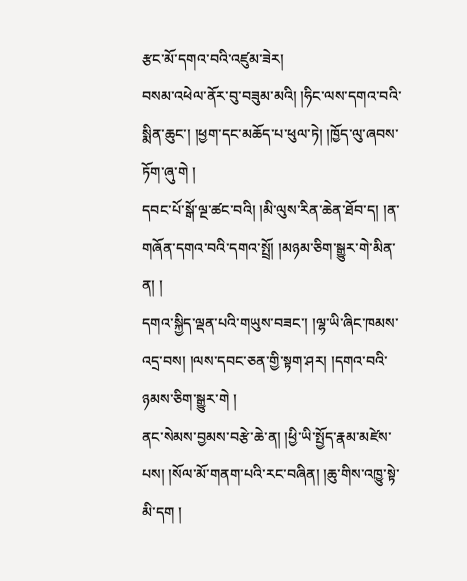རྩང་མོ་དགའ་བའི་འཛུམ་ཟེར།
བསམ་འཕེལ་ནོར་བུ་བཟུམ་མའི། །ཧིང་ལས་དགའ་བའི་སྨིན་ཆུང་། །ཕྱག་དང་མཆོད་པ་ཕུལ་ཏེ། །ཁྱོད་ལུ་ཞབས་ཏོག་ཞུ་གེ །
དབང་པོ་སྒོ་ལྔ་ཚང་བའི། །མི་ལུས་རིན་ཆེན་ཐོབ་ད། །ན་གཞོན་དགའ་བའི་དགའ་སྤྲོ། །མཉམ་ཅིག་སྒྱུར་གེ་མིན་ན། །
དགའ་སྐྱིད་ལྡན་པའི་གཡུས་བཟང་། །ལྷ་ཡི་ཞིང་ཁམས་འདྲ་བས། །ལས་དབང་ཅན་གྱི་སྟག་ཤར། །དགའ་བའི་ཉམས་ཅིག་སྒྱུར་གེ །
ནང་སེམས་བྱམས་བརྩེ་ཆེ་ན། །ཕྱི་ཡི་སྤྱོད་རྣམ་མཛེས་པས། །སོལ་མོ་གནག་པའི་རང་བཞིན། །ཆུ་གིས་འཁྱུ་སྟེ་མི་དག །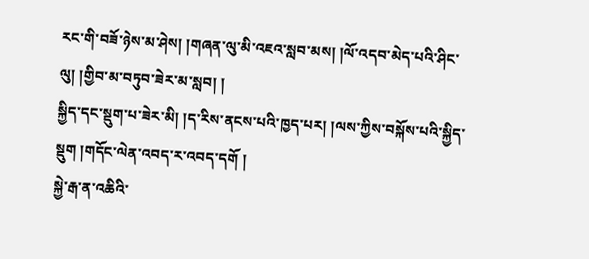རང་གི་བཟོ་ཉེས་མ་ཤེས། །གཞན་ལུ་མི་འཇའ་སླབ་མས། །ལོ་འདབ་མེད་པའི་ཤིང་ལུ། །གྱིབ་མ་བཏུབ་ཟེར་མ་སླབ། །
སྐྱིད་དང་སྡུག་པ་ཟེར་མི། །ད་རིས་ནངས་པའི་ཁྱད་པར། །ལས་ཀྱིས་བསྐོས་པའི་སྐྱིད་སྡུག །གདོང་ལེན་འབད་ར་འབད་དགོ །
སྐྱེ་རྒ་ན་འཆིའི་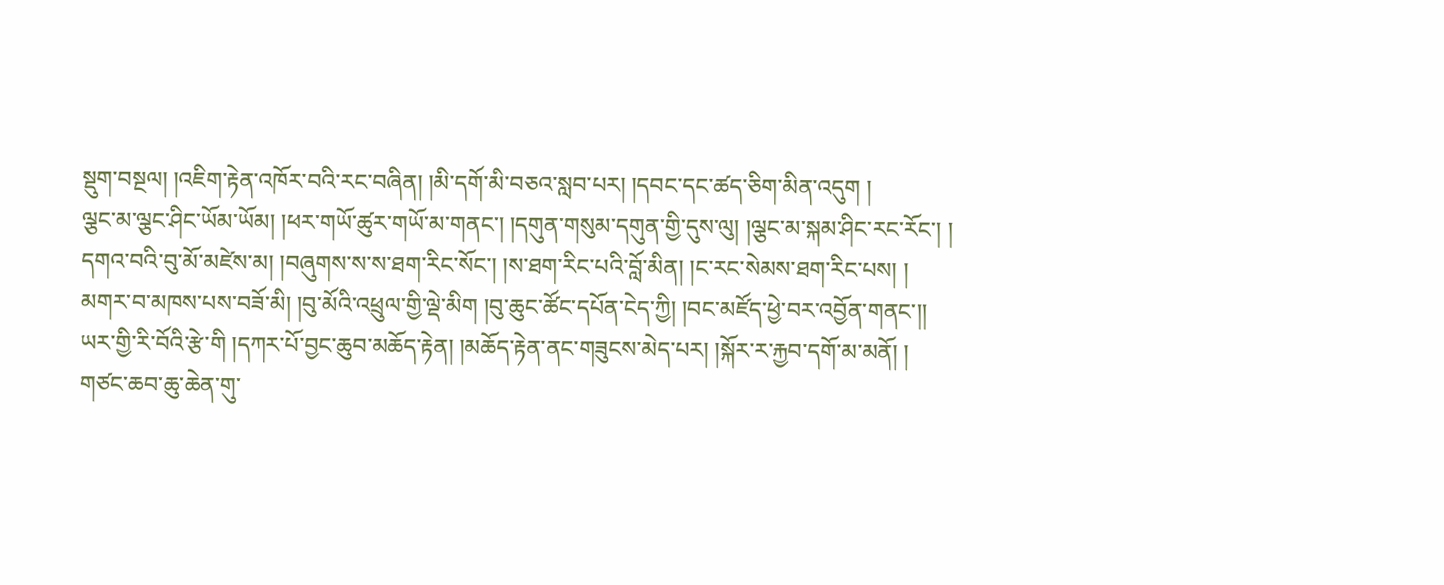སྡུག་བསྔལ། །འཇིག་རྟེན་འཁོར་བའི་རང་བཞིན། །མི་དགོ་མི་བཅའ་སླབ་པར། །དབང་དང་ཚད་ཅིག་མིན་འདུག །
ལྕང་མ་ལྕང་ཤིང་ཡོམ་ཡོམ། །ཕར་གཡོ་ཚུར་གཡོ་མ་གནང་། །དགུན་གསུམ་དགུན་གྱི་དུས་ལུ། །ལྕང་མ་སྐམ་ཤིང་རང་རོང་། །
དགའ་བའི་བུ་མོ་མཛེས་མ། །བཞུགས་ས་ས་ཐག་རིང་སོང་། །ས་ཐག་རིང་པའི་བློ་མིན། །ང་རང་སེམས་ཐག་རིང་པས། །
མགར་བ་མཁས་པས་བཟོ་མི། །བུ་མོའི་འཕྲུལ་གྱི་ལྡེ་མིག །བུ་ཆུང་ཚོང་དཔོན་ངེད་ཀྱི། །བང་མཛོད་ཕྱེ་བར་འབྱོན་གནང་།།
ཡར་གྱི་རི་བོའི་རྩེ་གི །དཀར་པོ་བྱང་ཆུབ་མཆོད་རྟེན། །མཆོད་རྟེན་ནང་གཟུངས་མེད་པར། །སྐོར་ར་རྐྱབ་དགོ་མ་མནོ། །
གཙང་ཆབ་ཆུ་ཆེན་གུ་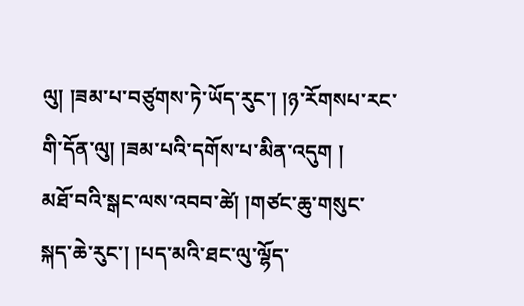ལུ། །ཟམ་པ་བཙུགས་ཏེ་ཡོད་རུང་། །ཉ་རོགསཔ་རང་གི་དོན་ལུ། །ཟམ་པའི་དགོས་པ་མིན་འདུག །
མཐོ་བའི་སྒང་ལས་འབབ་ཚེ། །གཙང་ཆུ་གསུང་སྐད་ཆེ་རུང་། །པད་མའི་ཐང་ལུ་ལྷོད་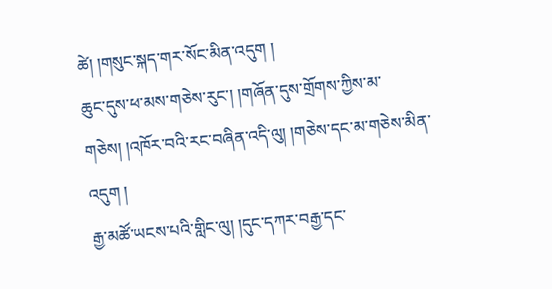ཚེ། །གསུང་སྐད་གར་སོང་མིན་འདུག །
ཆུང་དུས་ཕ་མས་གཅེས་རུང་། །གཞོན་དུས་གྲོགས་ཀྱིས་མ་གཅེས། །འཁོར་བའི་རང་བཞིན་འདི་ལུ། །གཅེས་དང་མ་གཅེས་མིན་འདུག །
རྒྱ་མཚོ་ཡངས་པའི་གླིང་ལུ། །དུང་དཀར་བརྒྱ་དང་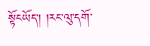སྟོངཡོད་། །རང་ལུ་དགོ་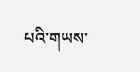པའི་གཡས་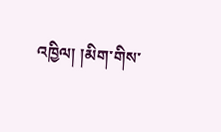འཁྱིལ། །མིག་གིས་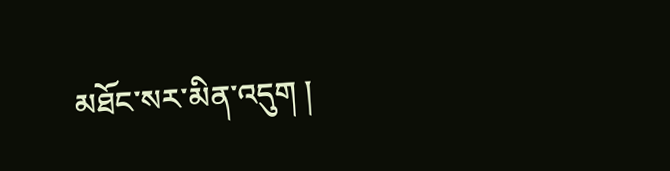མཐོང་སར་མིན་འདུག །